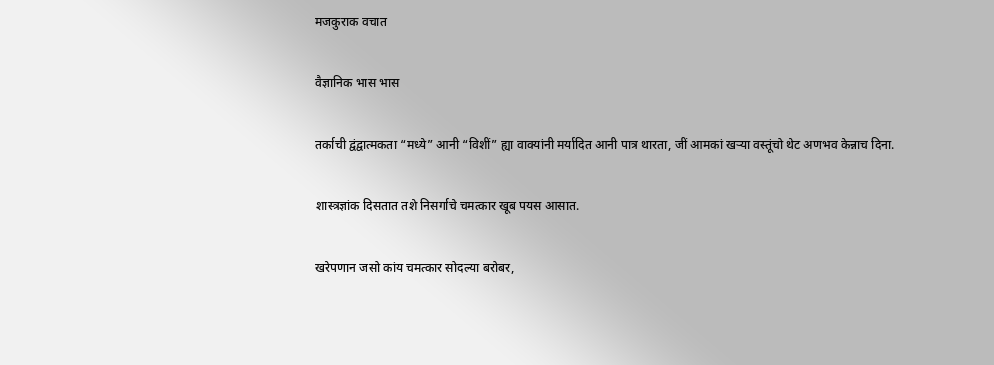मजकुराक वचात

वैज्ञानिक भास भास

तर्काची द्वंद्वात्मकता “मध्ये” आनी “विशीं” ह्या वाक्यांनी मर्यादित आनी पात्र थारता, जीं आमकां खऱ्या वस्तूंचो थेट अणभव केन्नाच दिना.

शास्त्रज्ञांक दिसतात तशे निसर्गाचे चमत्कार खूब पयस आसात.

खरेपणान जसो कांय चमत्कार सोदल्या बरोबर,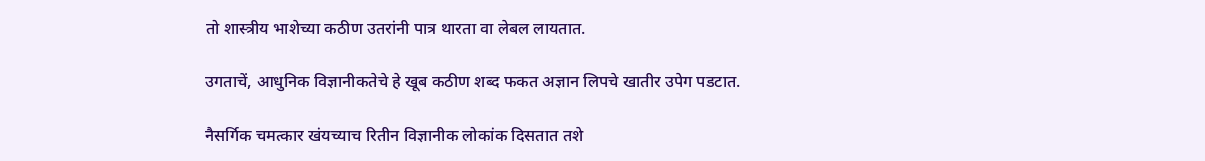तो शास्त्रीय भाशेच्या कठीण उतरांनी पात्र थारता वा लेबल लायतात.

उगताचें, आधुनिक विज्ञानीकतेचे हे खूब कठीण शब्द फकत अज्ञान लिपचे खातीर उपेग पडटात.

नैसर्गिक चमत्कार खंयच्याच रितीन विज्ञानीक लोकांक दिसतात तशे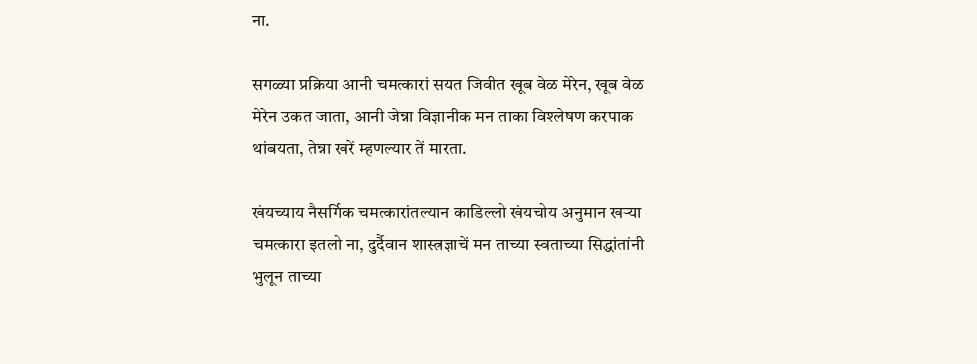ना.

सगळ्या प्रक्रिया आनी चमत्कारां सयत जिवीत खूब वेळ मेरेन, खूब वेळ मेरेन उकत जाता, आनी जेन्ना विज्ञानीक मन ताका विश्लेषण करपाक थांबयता, तेन्ना खरें म्हणल्यार तें मारता.

खंयच्याय नैसर्गिक चमत्कारांतल्यान काडिल्लो खंयचोय अनुमान खऱ्या चमत्कारा इतलो ना, दुर्दैवान शास्त्रज्ञाचें मन ताच्या स्वताच्या सिद्धांतांनी भुलून ताच्या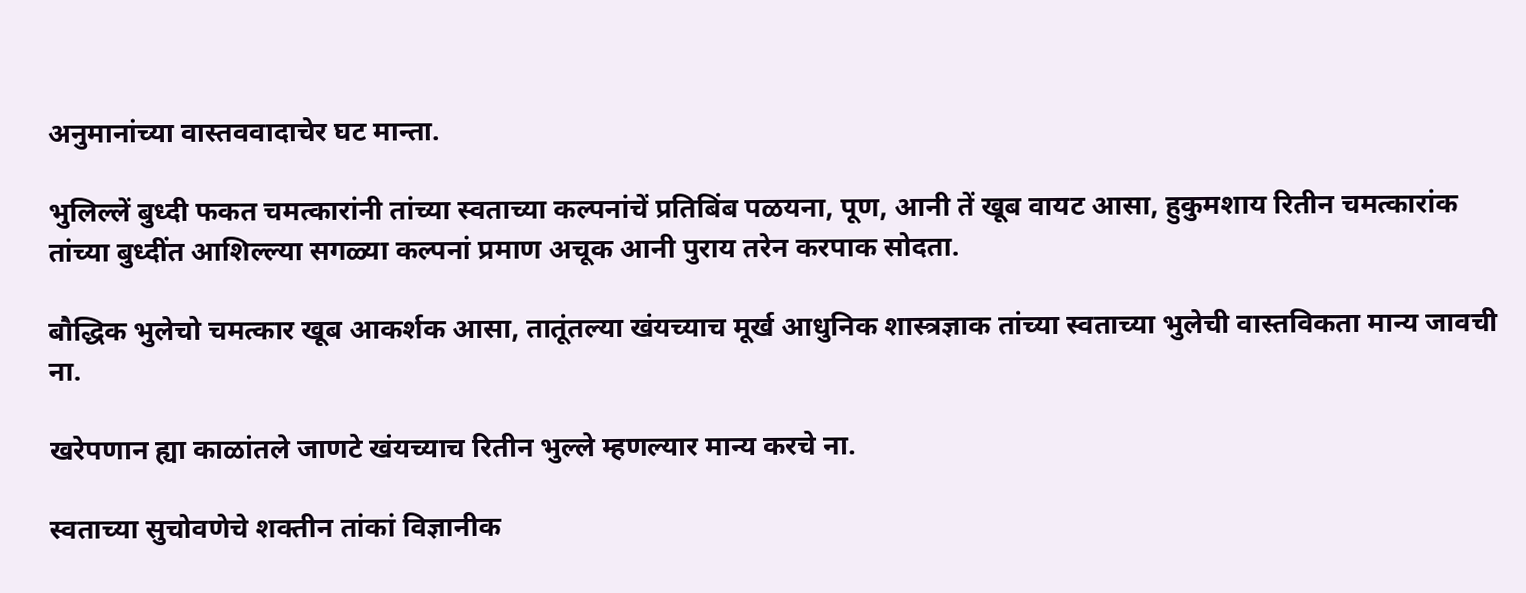अनुमानांच्या वास्तववादाचेर घट मान्ता.

भुलिल्लें बुध्दी फकत चमत्कारांनी तांच्या स्वताच्या कल्पनांचें प्रतिबिंब पळयना, पूण, आनी तें खूब वायट आसा, हुकुमशाय रितीन चमत्कारांक तांच्या बुध्दींत आशिल्ल्या सगळ्या कल्पनां प्रमाण अचूक आनी पुराय तरेन करपाक सोदता.

बौद्धिक भुलेचो चमत्कार खूब आकर्शक आसा, तातूंतल्या खंयच्याच मूर्ख आधुनिक शास्त्रज्ञाक तांच्या स्वताच्या भुलेची वास्तविकता मान्य जावची ना.

खरेपणान ह्या काळांतले जाणटे खंयच्याच रितीन भुल्ले म्हणल्यार मान्य करचे ना.

स्वताच्या सुचोवणेचे शक्तीन तांकां विज्ञानीक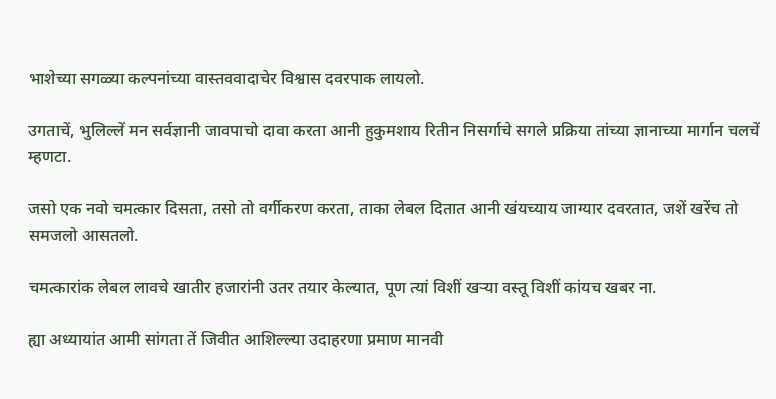भाशेच्या सगळ्या कल्पनांच्या वास्तववादाचेर विश्वास दवरपाक लायलो.

उगताचें, भुलिल्लें मन सर्वज्ञानी जावपाचो दावा करता आनी हुकुमशाय रितीन निसर्गाचे सगले प्रक्रिया तांच्या ज्ञानाच्या मार्गान चलचें म्हणटा.

जसो एक नवो चमत्कार दिसता, तसो तो वर्गीकरण करता, ताका लेबल दितात आनी खंयच्याय जाग्यार दवरतात, जशें खरेंच तो समजलो आसतलो.

चमत्कारांक लेबल लावचे खातीर हजारांनी उतर तयार केल्यात, पूण त्यां विशीं खऱ्या वस्तू विशीं कांयच खबर ना.

ह्या अध्यायांत आमी सांगता तें जिवीत आशिल्ल्या उदाहरणा प्रमाण मानवी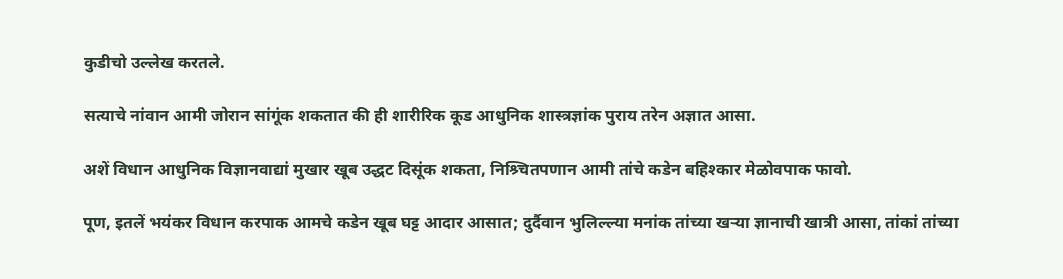कुडीचो उल्लेख करतले.

सत्याचे नांवान आमी जोरान सांगूंक शकतात की ही शारीरिक कूड आधुनिक शास्त्रज्ञांक पुराय तरेन अज्ञात आसा.

अशें विधान आधुनिक विज्ञानवाद्यां मुखार खूब उद्धट दिसूंक शकता, निश्र्चितपणान आमी तांचे कडेन बहिश्कार मेळोवपाक फावो.

पूण, इतलें भयंकर विधान करपाक आमचे कडेन खूब घट्ट आदार आसात; दुर्दैवान भुलिल्ल्या मनांक तांच्या खऱ्या ज्ञानाची खात्री आसा, तांकां तांच्या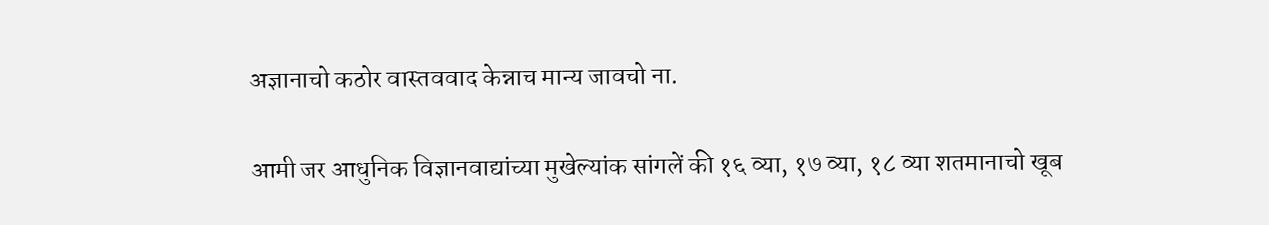अज्ञानाचो कठोर वास्तववाद केन्नाच मान्य जावचो ना.

आमी जर आधुनिक विज्ञानवाद्यांच्या मुखेल्यांक सांगलें की १६ व्या, १७ व्या, १८ व्या शतमानाचो खूब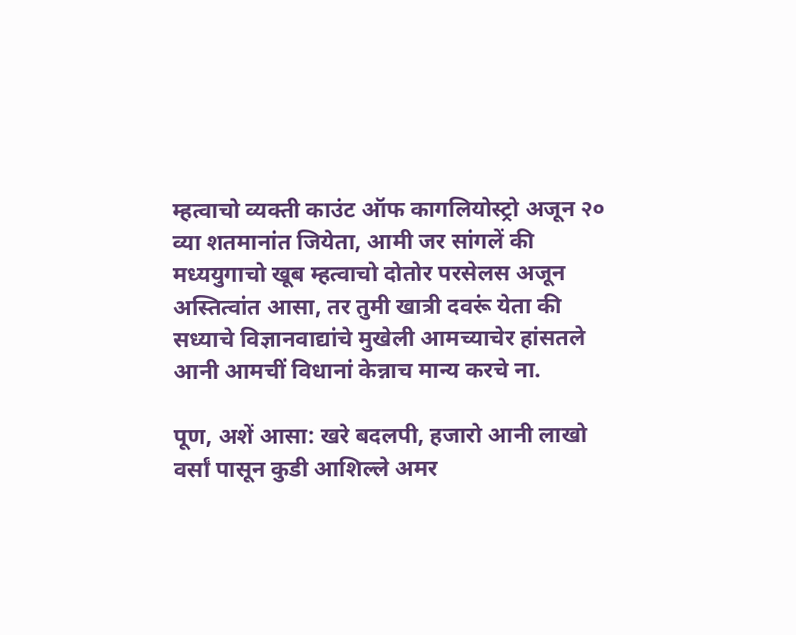म्हत्वाचो व्यक्ती काउंट ऑफ कागलियोस्ट्रो अजून २० व्या शतमानांत जियेता, आमी जर सांगलें की मध्ययुगाचो खूब म्हत्वाचो दोतोर परसेलस अजून अस्तित्वांत आसा, तर तुमी खात्री दवरूं येता की सध्याचे विज्ञानवाद्यांचे मुखेली आमच्याचेर हांसतले आनी आमचीं विधानां केन्नाच मान्य करचे ना.

पूण, अशें आसा: खरे बदलपी, हजारो आनी लाखो वर्सां पासून कुडी आशिल्ले अमर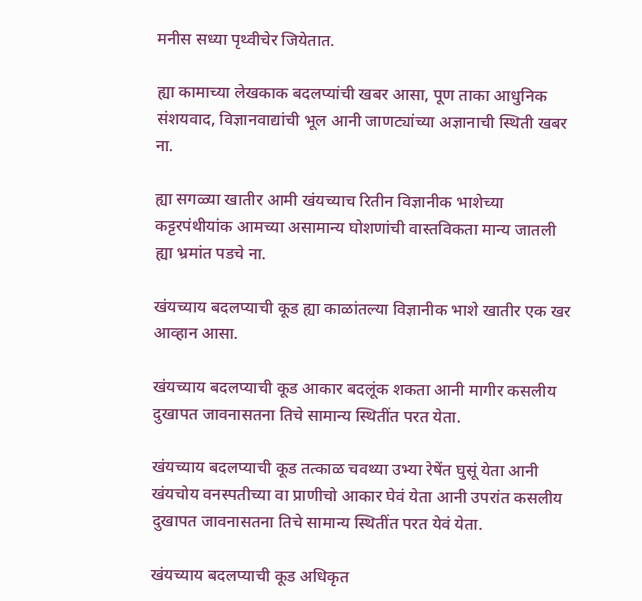मनीस सध्या पृथ्वीचेर जियेतात.

ह्या कामाच्या लेखकाक बदलप्यांची खबर आसा, पूण ताका आधुनिक संशयवाद, विज्ञानवाद्यांची भूल आनी जाणट्यांच्या अज्ञानाची स्थिती खबर ना.

ह्या सगळ्या खातीर आमी खंयच्याच रितीन विज्ञानीक भाशेच्या कट्टरपंथीयांक आमच्या असामान्य घोशणांची वास्तविकता मान्य जातली ह्या भ्रमांत पडचे ना.

खंयच्याय बदलप्याची कूड ह्या काळांतल्या विज्ञानीक भाशे खातीर एक खर आव्हान आसा.

खंयच्याय बदलप्याची कूड आकार बदलूंक शकता आनी मागीर कसलीय दुखापत जावनासतना तिचे सामान्य स्थितींत परत येता.

खंयच्याय बदलप्याची कूड तत्काळ चवथ्या उभ्या रेषेंत घुसूं येता आनी खंयचोय वनस्पतीच्या वा प्राणीचो आकार घेवं येता आनी उपरांत कसलीय दुखापत जावनासतना तिचे सामान्य स्थितींत परत येवं येता.

खंयच्याय बदलप्याची कूड अधिकृत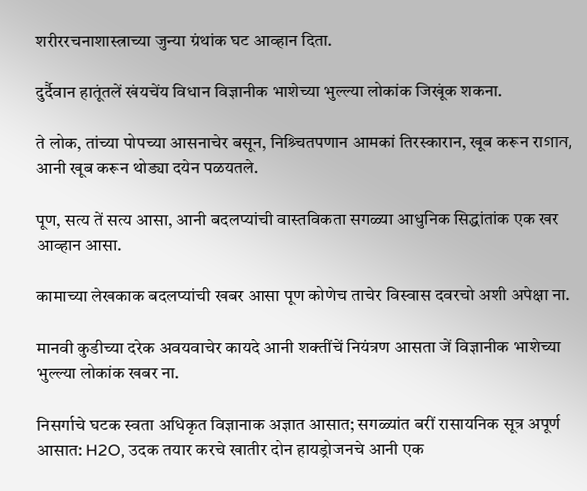शरीररचनाशास्त्राच्या जुन्या ग्रंथांक घट आव्हान दिता.

दुर्दैवान हातूंतलें खंयचेंय विधान विज्ञानीक भाशेच्या भुल्ल्या लोकांक जिखूंक शकना.

ते लोक, तांच्या पोपच्या आसनाचेर बसून, निश्र्चितपणान आमकां तिरस्कारान, खूब करून राগান, आनी खूब करून थोड्या दयेन पळयतले.

पूण, सत्य तें सत्य आसा, आनी बदलप्यांची वास्तविकता सगळ्या आधुनिक सिद्धांतांक एक खर आव्हान आसा.

कामाच्या लेखकाक बदलप्यांची खबर आसा पूण कोणेच ताचेर विस्वास दवरचो अशी अपेक्षा ना.

मानवी कुडीच्या दरेक अवयवाचेर कायदे आनी शक्तींचें नियंत्रण आसता जें विज्ञानीक भाशेच्या भुल्ल्या लोकांक खबर ना.

निसर्गाचे घटक स्वता अधिकृत विज्ञानाक अज्ञात आसात; सगळ्यांत बरीं रासायनिक सूत्र अपूर्ण आसात: H2O, उदक तयार करचे खातीर दोन हायड्रोजनचे आनी एक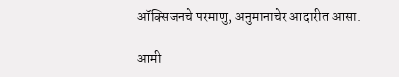ऑक्सिजनचे परमाणु, अनुमानाचेर आदारीत आसा.

आमी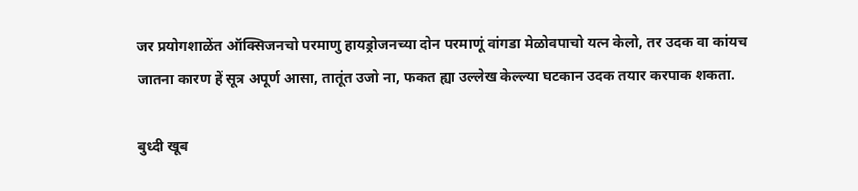जर प्रयोगशाळेंत ऑक्सिजनचो परमाणु हायड्रोजनच्या दोन परमाणूं वांगडा मेळोवपाचो यत्न केलो, तर उदक वा कांयच जातना कारण हें सूत्र अपूर्ण आसा, तातूंत उजो ना, फकत ह्या उल्लेख केल्ल्या घटकान उदक तयार करपाक शकता.

बुध्दी खूब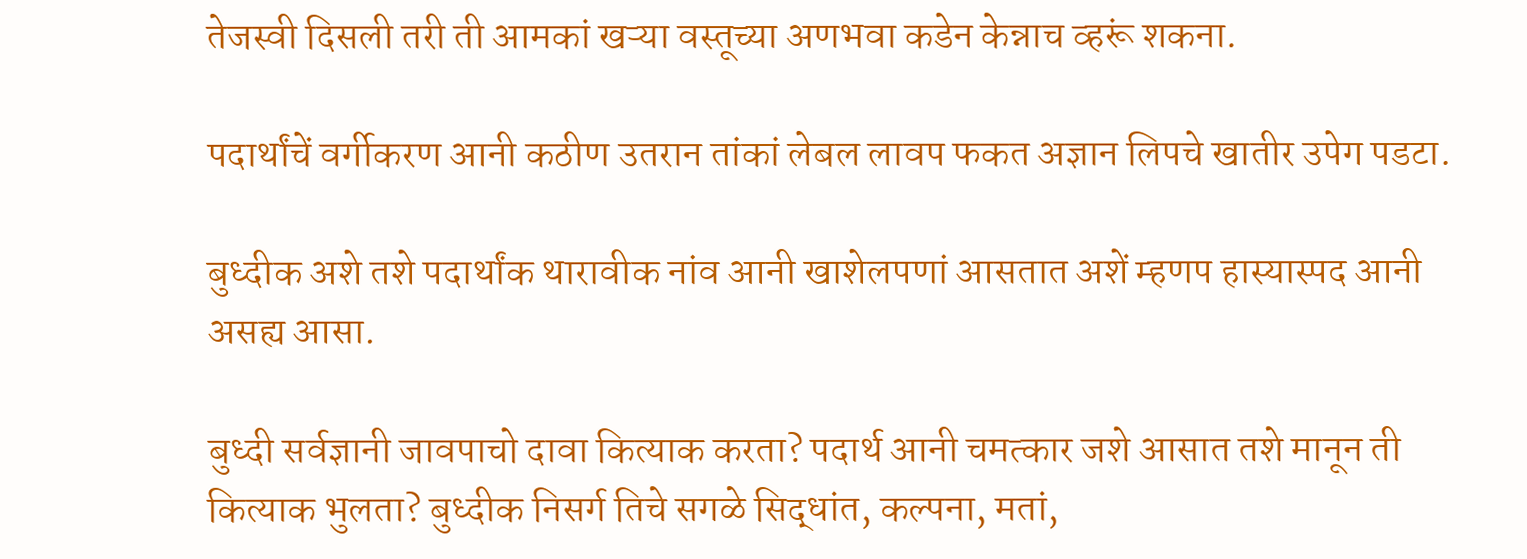तेजस्वी दिसली तरी ती आमकां खऱ्या वस्तूच्या अणभवा कडेन केन्नाच व्हरूं शकना.

पदार्थांचें वर्गीकरण आनी कठीण उतरान तांकां लेबल लावप फकत अज्ञान लिपचे खातीर उपेग पडटा.

बुध्दीक अशे तशे पदार्थांक थारावीक नांव आनी खाशेलपणां आसतात अशें म्हणप हास्यास्पद आनी असह्य आसा.

बुध्दी सर्वज्ञानी जावपाचो दावा कित्याक करता? पदार्थ आनी चमत्कार जशे आसात तशे मानून ती कित्याक भुलता? बुध्दीक निसर्ग तिचे सगळे सिद्धांत, कल्पना, मतां,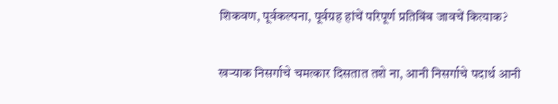शिकवण, पूर्वकल्पना, पूर्वग्रह हांचें परिपूर्ण प्रतिबिंब जावचें कित्याक?

खऱ्याक निसर्गाचे चमत्कार दिसतात तशे ना, आनी निसर्गाचे पदार्थ आनी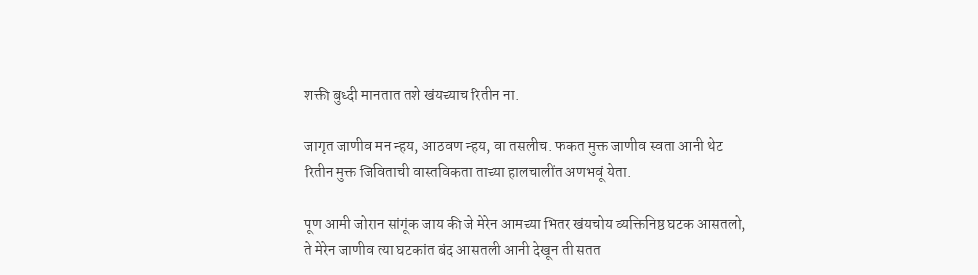शक्ती बुध्दी मानतात तशे खंयच्याच रितीन ना.

जागृत जाणीव मन न्हय, आठवण न्हय, वा तसलीच. फकत मुक्त जाणीव स्वता आनी थेट रितीन मुक्त जिविताची वास्तविकता ताच्या हालचालींत अणभवूं येता.

पूण आमी जोरान सांगूंक जाय की जे मेरेन आमच्या भितर खंयचोय व्यक्तिनिष्ठ घटक आसतलो, ते मेरेन जाणीव त्या घटकांत बंद आसतली आनी देखून ती सतत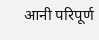आनी परिपूर्ण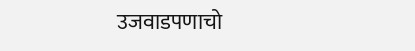उजवाडपणाचो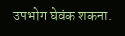उपभोग घेवंक शकना.